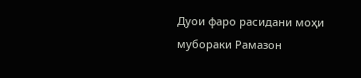Дуои фаро расидани моҳи мубораки Рамазон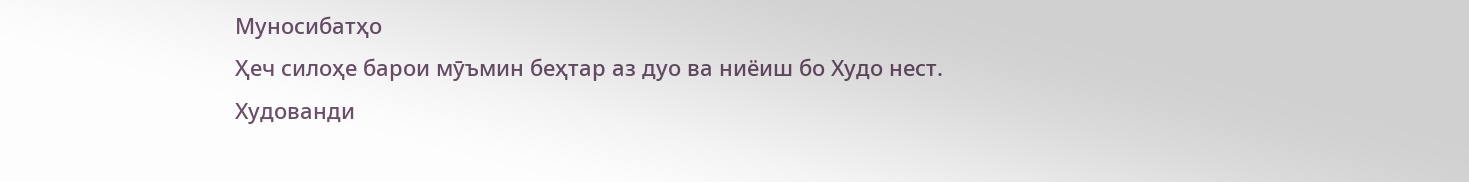Муносибатҳо
Ҳеч силоҳе барои мӯъмин беҳтар аз дуо ва ниёиш бо Худо нест. Худованди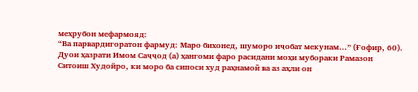меҳрубон мефармояд:
“Ва парвардигоратон фармуд: Маро бихонед, шуморо иҷобат мекунам…” (Ғофир, 60).
Дуои ҳазрати Имом Саҷҷод (а) ҳангоми фаро расидани моҳи мубораки Рамазон
Ситоиш Худойро, ки моро ба сипоси худ раҳнамоӣ ва аз аҳли он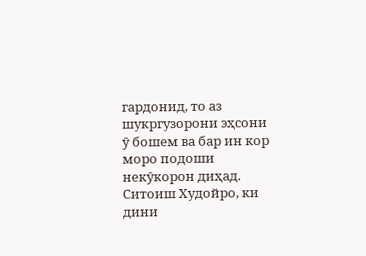гардонид, то аз шукргузорони эҳсони ӯ бошем ва бар ин кор моро подоши некӯкорон диҳад.
Ситоиш Худойро, ки дини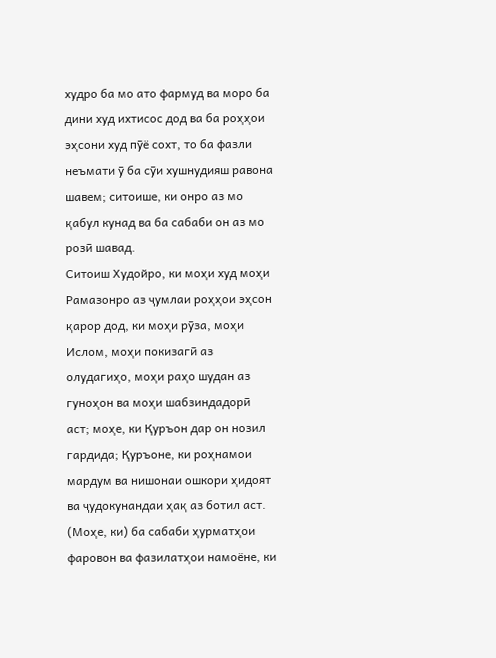худро ба мо ато фармуд ва моро ба дини худ ихтисос дод ва ба роҳҳои эҳсони худ пӯё сохт, то ба фазли неъмати ӯ ба сӯи хушнудияш равона шавем; ситоише, ки онро аз мо қабул кунад ва ба сабаби он аз мо розӣ шавад.
Ситоиш Худойро, ки моҳи худ моҳи Рамазонро аз ҷумлаи роҳҳои эҳсон қарор дод, ки моҳи рӯза, моҳи Ислом, моҳи покизагӣ аз олудагиҳо, моҳи раҳо шудан аз гуноҳон ва моҳи шабзиндадорӣ аст; моҳе, ки Қуръон дар он нозил гардида; Қуръоне, ки роҳнамои мардум ва нишонаи ошкори ҳидоят ва ҷудокунандаи ҳақ аз ботил аст.
(Моҳе, ки) ба сабаби ҳурматҳои фаровон ва фазилатҳои намоёне, ки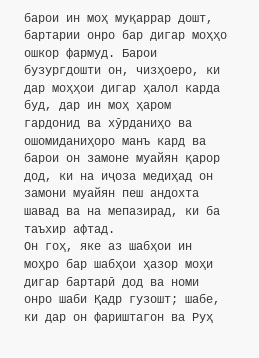барои ин моҳ муқаррар дошт, бартарии онро бар дигар моҳҳо ошкор фармуд. Барои бузургдошти он, чизҳоеро, ки дар моҳҳои дигар ҳалол карда буд, дар ин моҳ ҳаром гардонид ва хӯрданиҳо ва ошомиданиҳоро манъ кард ва барои он замоне муайян қарор дод, ки на иҷоза медиҳад он замони муайян пеш андохта шавад ва на мепазирад, ки ба таъхир афтад.
Он гоҳ, яке аз шабҳои ин моҳро бар шабҳои ҳазор моҳи дигар бартарӣ дод ва номи онро шаби Қадр гузошт; шабе, ки дар он фариштагон ва Руҳ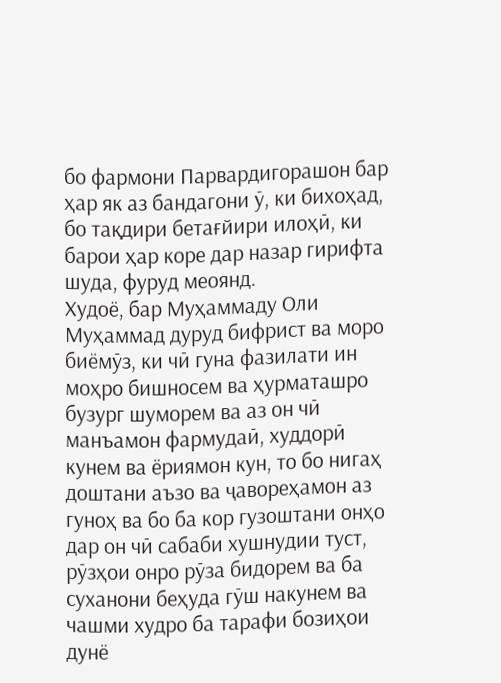бо фармони Парвардигорашон бар ҳар як аз бандагони ӯ, ки бихоҳад, бо тақдири бетағйири илоҳӣ, ки барои ҳар коре дар назар гирифта шуда, фуруд меоянд.
Худоё, бар Муҳаммаду Оли Муҳаммад дуруд бифрист ва моро биёмӯз, ки чӣ гуна фазилати ин моҳро бишносем ва ҳурматашро бузург шуморем ва аз он чӣ манъамон фармудаӣ, худдорӣ кунем ва ёриямон кун, то бо нигаҳ доштани аъзо ва ҷавореҳамон аз гуноҳ ва бо ба кор гузоштани онҳо дар он чӣ сабаби хушнудии туст, рӯзҳои онро рӯза бидорем ва ба суханони беҳуда гӯш накунем ва чашми худро ба тарафи бозиҳои дунё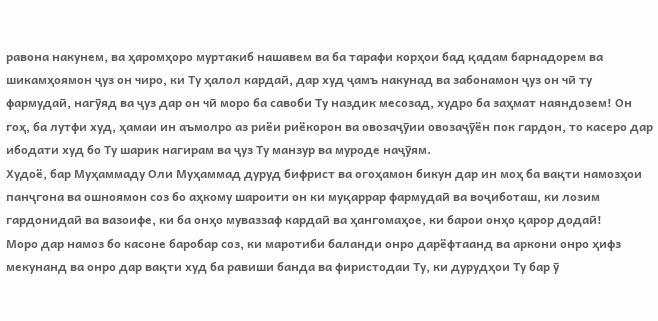равона накунем, ва ҳаромҳоро муртакиб нашавем ва ба тарафи корҳои бад қадам барнадорем ва шикамҳоямон ҷуз он чиро, ки Ту ҳалол кардаӣ, дар худ ҷамъ накунад ва забонамон ҷуз он чӣ ту фармудаӣ, нагӯяд ва ҷуз дар он чӣ моро ба савоби Ту наздик месозад, худро ба заҳмат наяндозем! Он гоҳ, ба лутфи худ, ҳамаи ин аъмолро аз риёи риёкорон ва овозаҷӯии овозаҷӯён пок гардон, то касеро дар ибодати худ бо Ту шарик нагирам ва ҷуз Ту манзур ва муроде наҷӯям.
Худоё, бар Муҳаммаду Оли Муҳаммад дуруд бифрист ва огоҳамон бикун дар ин моҳ ба вақти намозҳои панҷгона ва ошноямон соз бо аҳкому шароити он ки муқаррар фармудаӣ ва воҷиботаш, ки лозим гардонидаӣ ва вазоифе, ки ба онҳо муваззаф кардаӣ ва ҳангомаҳое, ки барои онҳо қарор додаӣ!
Моро дар намоз бо касоне баробар соз, ки маротиби баланди онро дарёфтаанд ва аркони онро ҳифз мекунанд ва онро дар вақти худ ба равиши банда ва фиристодаи Ту, ки дурудҳои Ту бар ӯ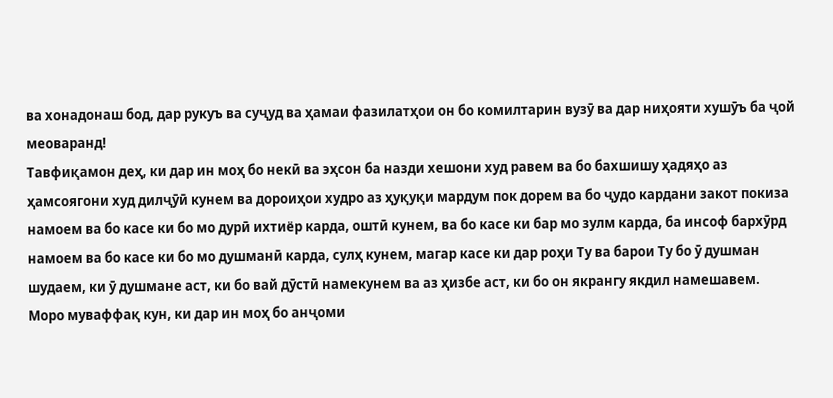ва хонадонаш бод, дар рукуъ ва суҷуд ва ҳамаи фазилатҳои он бо комилтарин вузӯ ва дар ниҳояти хушӯъ ба ҷой меоваранд!
Тавфиқамон деҳ, ки дар ин моҳ бо некӣ ва эҳсон ба назди хешони худ равем ва бо бахшишу ҳадяҳо аз ҳамсоягони худ дилҷӯӣ кунем ва дороиҳои худро аз ҳуқуқи мардум пок дорем ва бо ҷудо кардани закот покиза намоем ва бо касе ки бо мо дурӣ ихтиёр карда, оштӣ кунем, ва бо касе ки бар мо зулм карда, ба инсоф бархӯрд намоем ва бо касе ки бо мо душманӣ карда, сулҳ кунем, магар касе ки дар роҳи Ту ва барои Ту бо ӯ душман шудаем, ки ӯ душмане аст, ки бо вай дӯстӣ намекунем ва аз ҳизбе аст, ки бо он якрангу якдил намешавем.
Моро муваффақ кун, ки дар ин моҳ бо анҷоми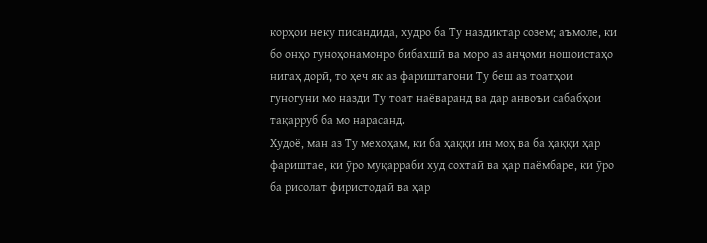корҳои неку писандида, худро ба Ту наздиктар созем; аъмоле, ки бо онҳо гуноҳонамонро бибахшӣ ва моро аз анҷоми ношоистаҳо нигаҳ дорӣ, то ҳеч як аз фариштагони Ту беш аз тоатҳои гуногуни мо назди Ту тоат наёваранд ва дар анвоъи сабабҳои тақарруб ба мо нарасанд.
Худоё, ман аз Ту мехоҳам, ки ба ҳаққи ин моҳ ва ба ҳаққи ҳар фариштае, ки ӯро муқарраби худ сохтаӣ ва ҳар паёмбаре, ки ӯро ба рисолат фиристодаӣ ва ҳар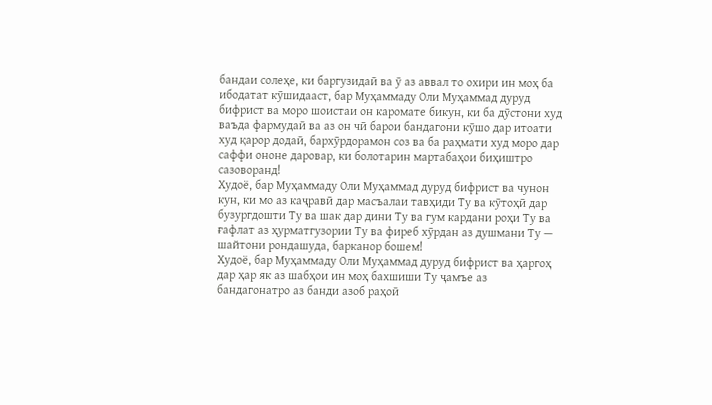бандаи солеҳе, ки баргузидаӣ ва ӯ аз аввал то охири ин моҳ ба ибодатат кӯшидааст, бар Муҳаммаду Оли Муҳаммад дуруд бифрист ва моро шоистаи он каромате бикун, ки ба дӯстони худ ваъда фармудаӣ ва аз он чӣ барои бандагони кӯшо дар итоати худ қарор додаӣ, бархӯрдорамон соз ва ба раҳмати худ моро дар саффи ононе даровар, ки болотарин мартабаҳои биҳиштро сазоворанд!
Худоё, бар Муҳаммаду Оли Муҳаммад дуруд бифрист ва чунон кун, ки мо аз каҷравӣ дар масъалаи тавҳиди Ту ва кӯтоҳӣ дар бузургдошти Ту ва шак дар дини Ту ва гум кардани роҳи Ту ва ғафлат аз ҳурматгузории Ту ва фиреб хӯрдан аз душмани Ту — шайтони рондашуда, барканор бошем!
Худоё, бар Муҳаммаду Оли Муҳаммад дуруд бифрист ва ҳаргоҳ дар ҳар як аз шабҳои ин моҳ бахшиши Ту ҷамъе аз бандагонатро аз банди азоб раҳоӣ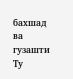бахшад ва гузашти Ту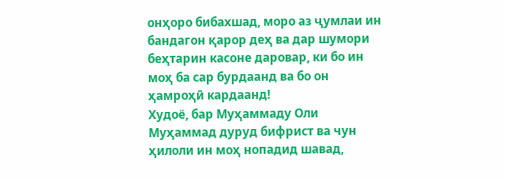онҳоро бибахшад, моро аз ҷумлаи ин бандагон қарор деҳ ва дар шумори беҳтарин касоне даровар, ки бо ин моҳ ба сар бурдаанд ва бо он ҳамроҳӣ кардаанд!
Худоё, бар Муҳаммаду Оли Муҳаммад дуруд бифрист ва чун ҳилоли ин моҳ нопадид шавад,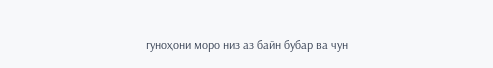гуноҳони моро низ аз байн бубар ва чун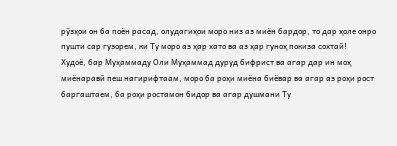рӯзҳои он ба поён расад, олудагиҳои моро низ аз миён бардор, то дар ҳоле онро пушти сар гузорем, ки Ту моро аз ҳар хато ва аз ҳар гуноҳ покиза сохтаӣ!
Худоё, бар Муҳаммаду Оли Муҳаммад дуруд бифрист ва агар дар ин моҳ миёнаравӣ пеш нагирифтаам, моро ба роҳи миёна биёвар ва агар аз роҳи рост баргаштаем, ба роҳи ростамон бидор ва агар душмани Ту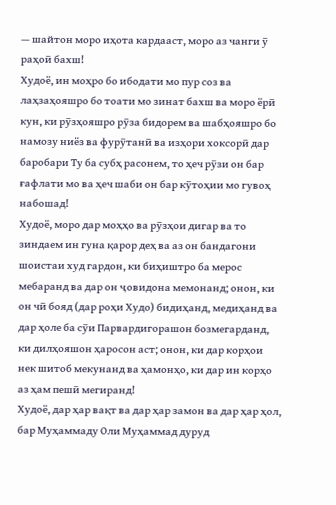— шайтон моро иҳота кардааст, моро аз чанги ӯ раҳоӣ бахш!
Худоё, ин моҳро бо ибодати мо пур соз ва лаҳзаҳояшро бо тоати мо зинат бахш ва моро ёрӣ кун, ки рӯзҳояшро рӯза бидорем ва шабҳояшро бо намозу ниёз ва фурӯтанӣ ва изҳори хоксорӣ дар баробари Ту ба субҳ расонем, то ҳеч рӯзи он бар ғафлати мо ва ҳеч шаби он бар кӯтоҳии мо гувоҳ набошад!
Худоё, моро дар моҳҳо ва рӯзҳои дигар ва то зиндаем ин гуна қарор деҳ ва аз он бандагони шоистаи худ гардон, ки биҳиштро ба мерос мебаранд ва дар он ҷовидона мемонанд; онон, ки он чӣ бояд (дар роҳи Худо) бидиҳанд, медиҳанд ва дар ҳоле ба сӯи Парвардигорашон бозмегарданд, ки дилҳояшон ҳаросон аст; онон, ки дар корҳои нек шитоб мекунанд ва ҳамонҳо, ки дар ин корҳо аз ҳам пешӣ мегиранд!
Худоё, дар ҳар вақт ва дар ҳар замон ва дар ҳар ҳол, бар Муҳаммаду Оли Муҳаммад дуруд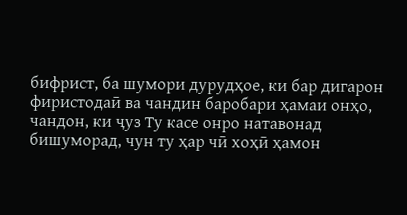бифрист, ба шумори дурудҳое, ки бар дигарон фиристодаӣ ва чандин баробари ҳамаи онҳо, чандон, ки ҷуз Ту касе онро натавонад бишуморад, чун ту ҳар чӣ хоҳӣ ҳамон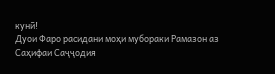кунӣ!
Дуои Фаро расидани моҳи мубораки Рамазон аз Саҳифаи Саҷҷодия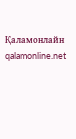Қаламонлайн
qalamonline.net